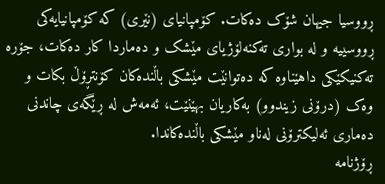ڕووسیا جیهان شۆک دەکات. کۆمپانیای (نێری) کە کۆمپانیایەکی ڕووسییە و لە بواری تەکنەلۆژیای مێشک و دەماردا کار دەکات، جۆرە تەکنیکێکی داهێناوە کە دەتوانێت مێشکی باڵندەکان کۆنتڕۆڵ بکات و وەک (درۆنی زیندوو) بەکاریان بهێنێت، ئەمەش لە ڕێگەی چاندنی دەماری ئەلیکترۆنی لەناو مێشکی باڵندەکاندا.
ڕۆژنامە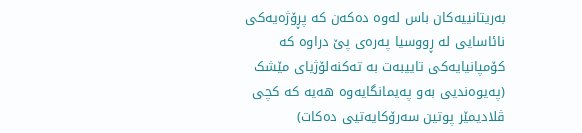بەریتانییەکان باس لەوە دەکەن کە پڕۆژەیەکی نائاسایی لە ڕووسیا پەرەی پێ دراوە کە کۆمپانیایەکی تاییبەت بە تەکنەلۆژیای مێشک (پەیوەندیی بەو پەیمانگایەوە هەیە کە کچی ڤلادیمێر پوتین سەرۆکایەتیی دەکات)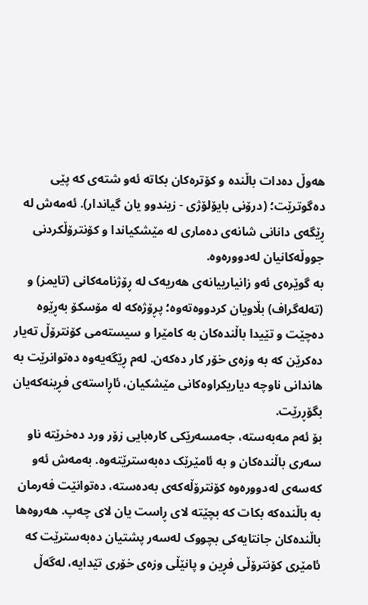هەوڵ دەدات باڵندە و کۆترەکان بکاتە ئەو شتەی کە پێی دەگوترێت؛ (درۆنی بایۆلۆژی - زیندوو یان گیاندار). ئەمەش لە ڕێگەی دانانی شانەی دەماری لە مێشکیاندا و کۆنترۆڵکردنی جووڵەکانیان لەدوورەوە.
بە گوێرەی ئەو زانیارییانەی هەریەک لە ڕۆژنامەکانی (تایمز) و (تەلەگراف) بڵاویان کردووەتەوە؛ پڕۆژەکە لە مۆسکۆ بەڕێوە دەچێت و تێیدا باڵندەکان بە کامێرا و سیستەمی کۆنترۆڵ تەیار دەکرێن کە بە وزەی خۆر کار دەکەن. لەم ڕێگەیەوە دەتوانرێت بە هاندانی ناوچە دیاریکراوەکانی مێشکیان، ئاڕاستەی فڕینەکەیان بگۆڕرێت.
بۆ ئەم مەبەستە، جەمسەرێکی کارەبایی زۆر ورد دەخرێتە ناو سەری باڵندەکان و بە ئامێرێک دەبەسترێتەوە. بەمەش ئەو کەسەی لەدوورەوە کۆنترۆڵەکەی بەدەستە، دەتوانێت فەرمان بە باڵندەکە بکات کە بچێتە لای ڕاست یان لای چەپ. هەروەها باڵندەکان جانتایەکی بچووک لەسەر پشتیان دەبەسترێت کە ئامێری کۆنترۆڵی فڕین و پانێڵی وزەی خۆری تێدایە، لەگەڵ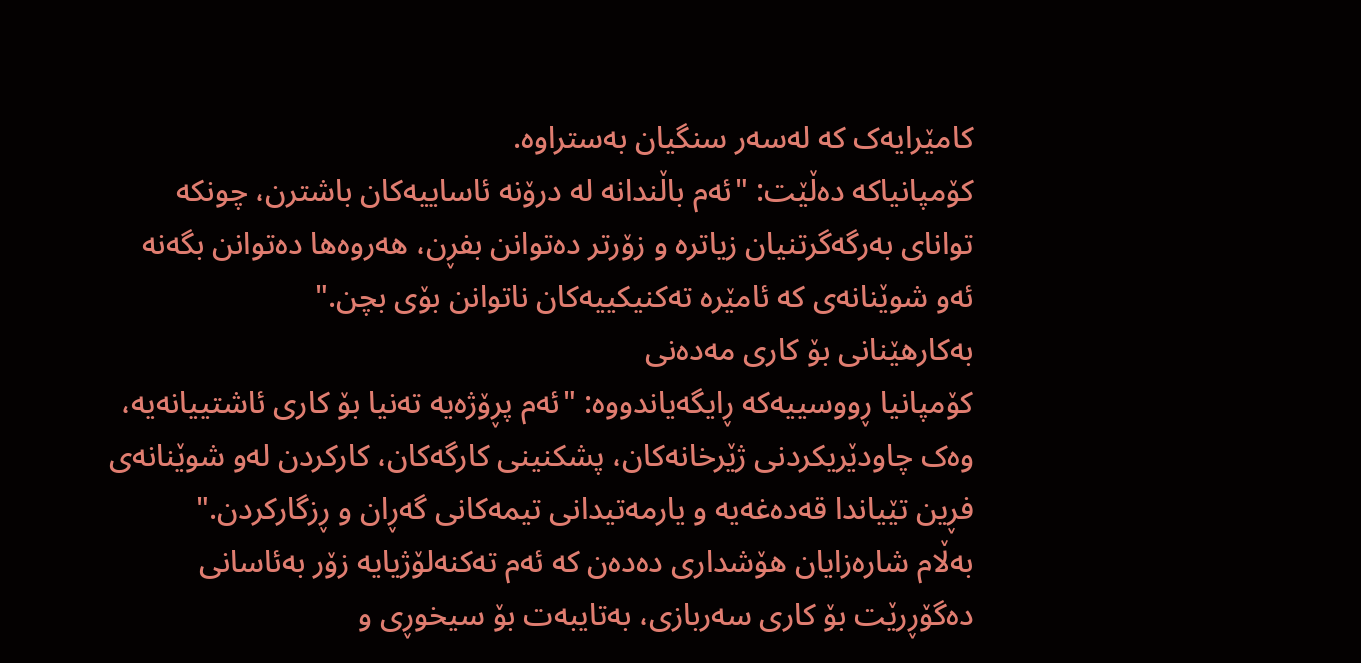کامێرایەک کە لەسەر سنگیان بەستراوە.
کۆمپانیاکە دەڵێت: "ئەم باڵندانە لە درۆنە ئاساییەکان باشترن، چونکە توانای بەرگەگرتنیان زیاترە و زۆرتر دەتوانن بفڕن، هەروەها دەتوانن بگەنە ئەو شوێنانەی کە ئامێرە تەکنیکییەکان ناتوانن بۆی بچن."
بەکارهێنانی بۆ کاری مەدەنی
کۆمپانیا ڕووسییەکە ڕایگەیاندووە: "ئەم پڕۆژەیە تەنیا بۆ کاری ئاشتییانەیە، وەک چاودێریکردنی ژێرخانەکان، پشکنینی کارگەکان، کارکردن لەو شوێنانەی فڕین تێیاندا قەدەغەیە و یارمەتیدانی تیمەکانی گەڕان و ڕزگارکردن."
بەڵام شارەزایان هۆشداری دەدەن کە ئەم تەکنەلۆژیایە زۆر بەئاسانی دەگۆڕرێت بۆ کاری سەربازی، بەتایبەت بۆ سیخوڕی و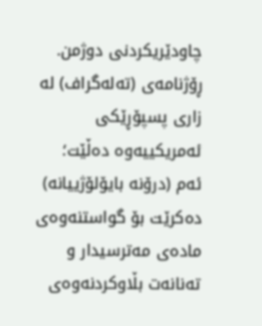چاودێریکردنی دوژمن.
ڕۆژنامەی (تەلەگراف) لە زاری پسپۆڕێکی ئەمریکییەوە دەڵێت؛ ئەم (درۆنە بایۆلۆژییانە) دەکرێت بۆ گواستنەوەی مادەی مەترسیدار و تەنانەت بڵاوکردنەوەی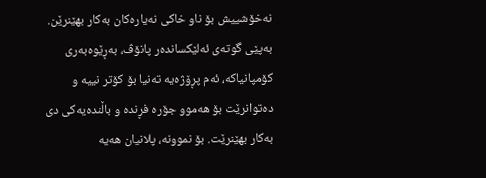نەخۆشییش بۆ ناو خاکی نەیارەکان بەکار بهێنرێن.
بەپێی گوتەی ئەلێکساندەر پانۆڤ، بەڕێوەبەری کۆمپانیاکە، ئەم پڕۆژەیە تەنیا بۆ کۆتر نییە و دەتوانرێت بۆ هەموو جۆرە فڕندە و باڵندەیەکی دی بەکار بهێنرێت. بۆ نموونە، پلانیان هەیە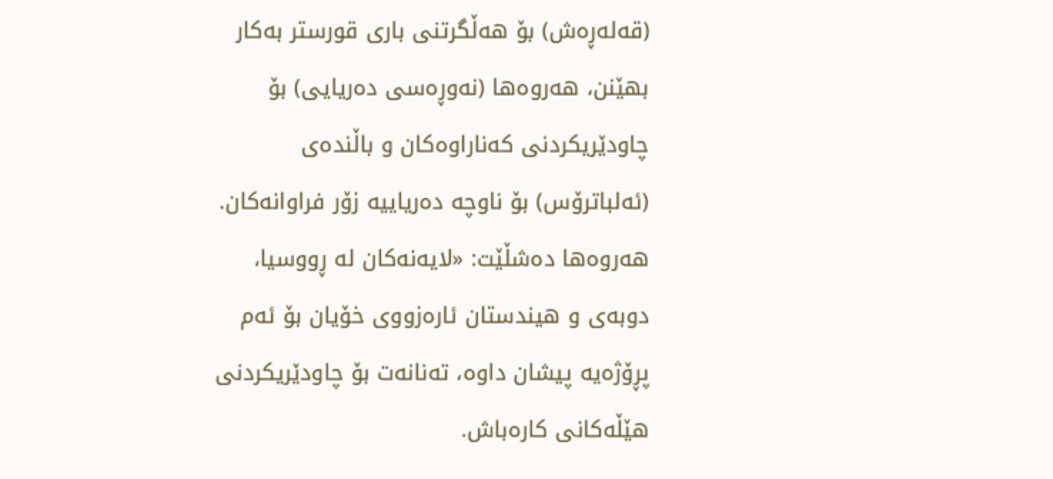(قەلەڕەش) بۆ هەڵگرتنی باری قورستر بەکار بهێنن، هەروەها (نەوڕەسی دەریایی) بۆ چاودێریکردنی کەناراوەکان و باڵندەی (ئەلباترۆس) بۆ ناوچە دەریاییە زۆر فراوانەکان.
هەروەها دەشڵێت: «لایەنەکان لە ڕووسیا، دوبەی و هیندستان ئارەزووی خۆیان بۆ ئەم پڕۆژەیە پیشان داوە، تەنانەت بۆ چاودێریکردنی هێڵەکانی کارەباش.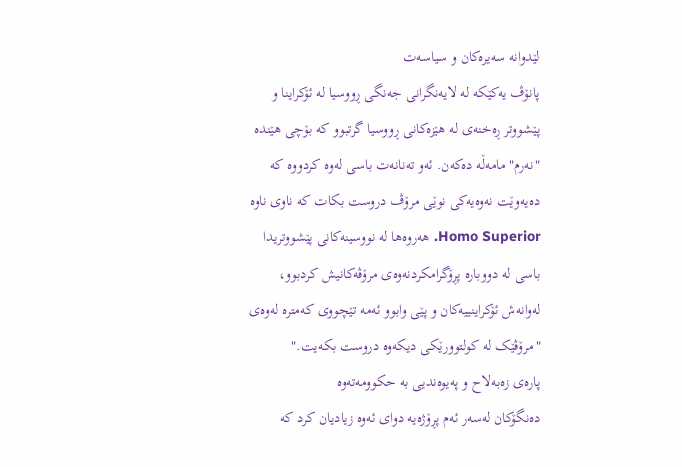لێدوانە سەیرەکان و سیاسەت
پانۆڤ یەکێکە لە لایەنگرانی جەنگی ڕووسیا لە ئۆکراینا و پێشووتر ڕەخنەی لە هێزەکانی ڕووسیا گرتبوو کە بۆچی هێندە "نەرم" مامەڵە دەکەن. ئەو تەنانەت باسی لەوە کردووە کە دەیەوێت نەوەیەکی نوێی مرۆڤ دروست بکات کە ناوی ناوە Homo Superior. هەروەها لە نووسینەکانی پێشووتریدا باسی لە دووبارە پڕۆگرامکردنەوەی مرۆڤەکانیش کردبوو، لەوانەش ئۆکراینییەکان و پێی وابوو ئەمە تێچووی کەمترە لەوەی "مرۆڤێک لە کولتوورێکی دیکەوە دروست بکەیت."
پارەی زەبەلاح و پەیوەندیی بە حکوومەتەوە
دەنگۆکان لەسەر ئەم پڕۆژەیە دوای ئەوە زیادیان کرد کە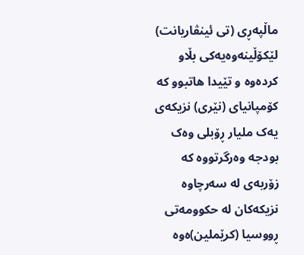ماڵپەڕی (تی ئینڤاریانت) لێکۆڵینەوەیەکی بڵاو کردەوە و تێیدا هاتبوو کە کۆمپانیای (نێری) نزیکەی یەک ملیار ڕۆبلی وەک بودجە وەرگرتووە کە زۆربەی لە سەرچاوە نزیکەکان لە حکوومەتی ڕووسیا (کرێملین)ەوە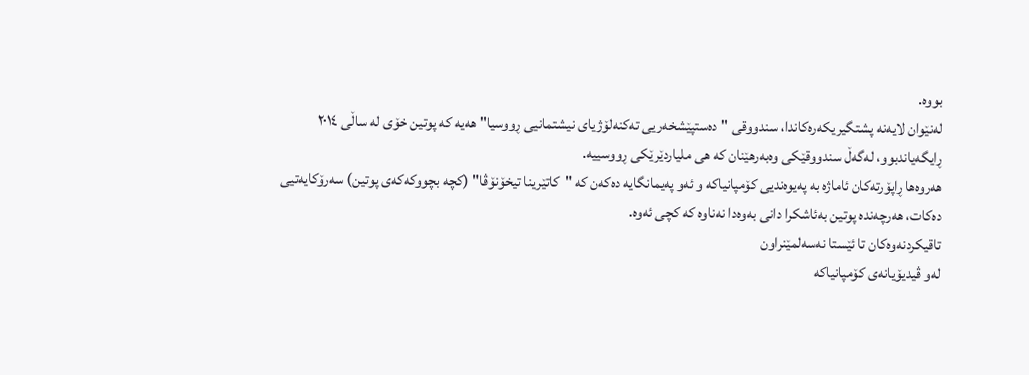بووە.
لەنێوان لایەنە پشتگیریکەرەکاندا، سندووقی "دەستپێشخەریی تەکنەلۆژیای نیشتمانیی ڕووسیا" هەیە کە پوتین خۆی لە ساڵی ٢٠١٤ ڕایگەیاندبوو، لەگەڵ سندووقێکی وەبەرهێنان کە هی ملیاردێرێکی ڕووسییە.
هەروەها ڕاپۆرتەکان ئاماژە بە پەیوەندیی کۆمپانیاکە و ئەو پەیمانگایە دەکەن کە "کاتێرینا تیخۆنۆڤا" (کچە بچووکەکەی پوتین) سەرۆکایەتیی دەکات، هەرچەندە پوتین بەئاشکرا دانی بەوەدا نەناوە کە کچی ئەوە.
تاقیکردنەوەکان تا ئێستا نەسەلمێنراون
لەو ڤیدیۆیانەی کۆمپانیاکە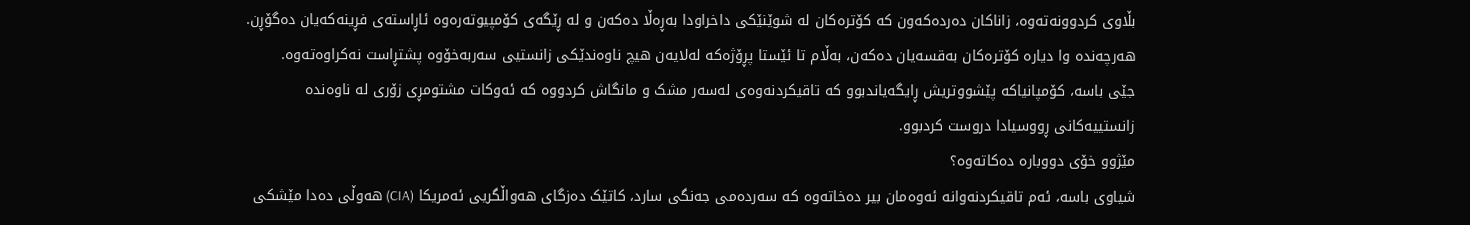بڵاوی کردوونەتەوە، زاناکان دەردەکەون کە کۆترەکان لە شوێنێکی داخراودا بەڕەڵا دەکەن و لە ڕێگەی کۆمپیوتەرەوە ئاڕاستەی فڕینەکەیان دەگۆڕن. هەرچەندە وا دیارە کۆترەکان بەقسەیان دەکەن، بەڵام تا ئێستا پڕۆژەکە لەلایەن هیچ ناوەندێکی زانستیی سەربەخۆوە پشتڕاست نەکراوەتەوە.
جێی باسە، کۆمپانیاکە پێشووتریش ڕایگەیاندبوو کە تاقیکردنەوەی لەسەر مشک و مانگاش کردووە کە ئەوکات مشتومڕی زۆری لە ناوەندە زانستییەکانی ڕووسیادا دروست کردبوو.
مێژوو خۆی دووبارە دەکاتەوە؟
شیاوی باسە، ئەم تاقیکردنەوانە ئەوەمان بیر دەخاتەوە کە سەردەمی جەنگی سارد، کاتێک دەزگای هەواڵگریی ئەمریکا (CIA) هەوڵی دەدا مێشکی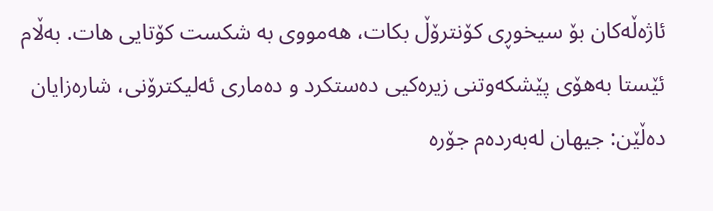ئاژەڵەکان بۆ سیخوڕی کۆنترۆڵ بکات، هەمووی بە شکست کۆتایی هات. بەڵام ئێستا بەهۆی پێشکەوتنی زیرەکیی دەستکرد و دەماری ئەلیکترۆنی، شارەزایان دەڵێن: جیهان لەبەردەم جۆرە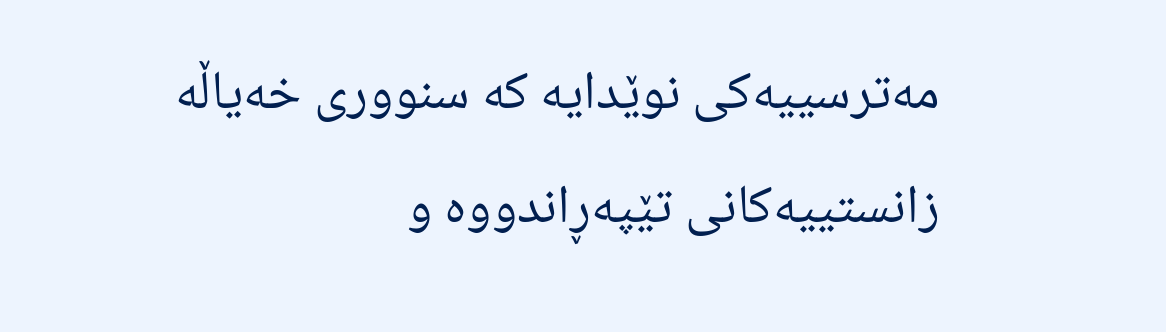مەترسییەکی نوێدایە کە سنووری خەیاڵە زانستییەکانی تێپەڕاندووە و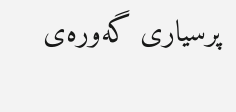پرسیاری گەورەی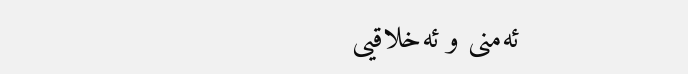ئەمنی و ئەخلاقیی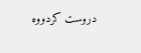دروست کردووە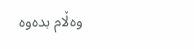وەڵام بدەوه